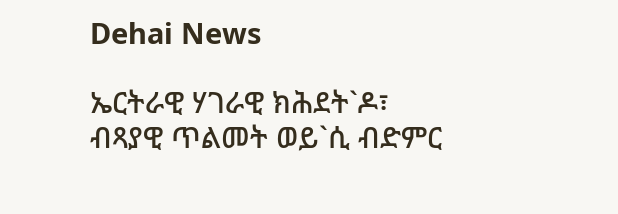Dehai News

ኤርትራዊ ሃገራዊ ክሕደት`ዶ፣ ብጻያዊ ጥልመት ወይ`ሲ ብድምር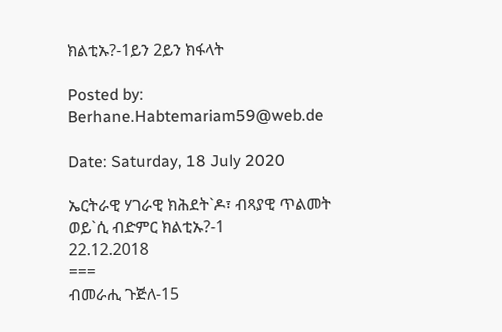ክልቲኡ?-1ይን 2ይን ክፋላት

Posted by: Berhane.Habtemariam59@web.de

Date: Saturday, 18 July 2020

ኤርትራዊ ሃገራዊ ክሕደት`ዶ፣ ብጻያዊ ጥልመት ወይ`ሲ ብድምር ክልቲኡ?-1
22.12.2018
===
ብመራሒ ጉጅለ-15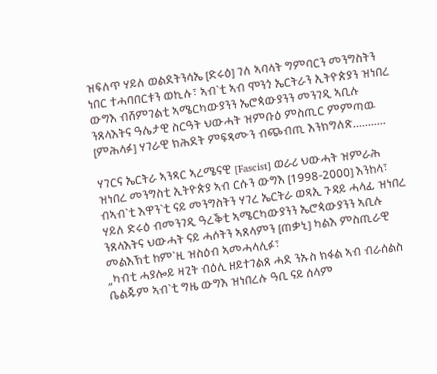ዝፍለጥ ሃይለ ወልደትንሳኤ [ድሩዕ] ገለ ኣባላት ግምባርን መንግስትን ነበር ተሓባበርቱን ወኪሉ፣ ኣብ`ቲ ኣብ ሞንጎ ኤርትራን ኢትዮጵያን ዝነበረ ውግእ ብሸምገልቲ ኣሜርካውያንን ኤሮጳውያንን መንገዲ ኣቢሉ ንጸላእትና ዓሌታዊ ስርዓት ህውሓት ዝምቡዕ ምስጢር ምምጣዉ [ምሕላፉ] ሃገራዊ ክሕደት ምፍጻሙን ብጭብጢ እንክግለጽ...........

ሃገርና ኤርትራ ኣንጻር ኣረሜናዊ [Fascist] ወራሪ ህውሓት ዝምራሕ ዝነበረ መንግስቲ ኢትዮጵያ ኣብ ርሱን ውግእ [1998-2000] እንከላ፣ ብኣብ`ቲ እዋን`ቲ ናይ መንግስትን ሃገረ ኤርትራ ወጻኢ ጉዳይ ሓላፊ ዝነበረ ሃይለ ድሩዕ ብመንገዲ ዓረቕቲ ኣሜርካውያንን ኤሮጳውያንን ኣቢሉ ንጸላእትና ህውሓት ናይ ሓሶትን ኣጸላምን [ጠቃኒ] ካልእ ምስጢራዊ መልእኽቲ ከም`ዚ ዝስዕብ ኣመሓላሊፉ፣
„ካብቲ ሓያሎይ ዛጊት ብዕሊ ዘይተገልጸ ሓደ ንኡስ ክፋል ኣብ ብራሰልስ ቤልጁም ኣብ`ቲ ግዜ ውግእ ዝነበረሉ ዓቢ ናይ ሰላም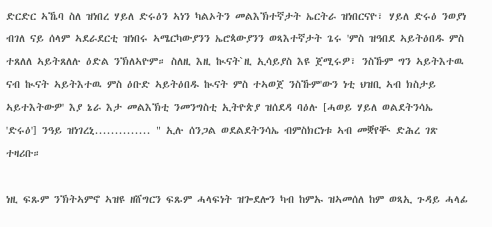ድርድር ኣኼባ ስለ ዝነበረ ሃይለ ድሩዕን ኣነን ካልኦትን መልእኽተኛታት ኤርትራ ዝነበርናዮ፣ ሃይለ ድሩዕ ንወያነ ብገለ ናይ ሰላም ኣደራደርቲ ዝነበሩ ኣሜርካውያንን ኤሮጳውያንን ወጻእተኛታት ጌሩ 'ምስ ዝዓበደ ኣይትዕበዱ ምስ ተጸለለ ኣይትጸለሉ ዕድል ንኽለኣዮም። ስለዚ እዚ ኲናት`ዚ ኢሳይያስ እዩ ጀሚሩዎ፣ ንስኹም ግን ኣይትእተዉ ናብ ኲናት ኣይትእተዉ ምስ ዕቡድ ኣይትዕበዱ ኲናት ምስ ተኣወጀ ንስኹም'ውን ነቲ ህዝቢ ኣብ ክስታይ ኣይተእትውዎ' እያ ኔራ እታ መልእኽቲ ንመንግስቲ ኢትዮጵያ ዝሰደዳ ባዕሉ [ሓወይ ሃይለ ወልደትንሳኤ 'ድሩዕ'] ንዓይ ዝነገረኒ.............. " ኢሉ ሰንጋል ወደልደትንሳኤ ብምስክርነቱ ኣብ መቛየቚ ድሕረ ገጽ ተዛሪቡ።

ነዚ ፍጹም ንኽትኣምኖ ኣዝዩ ዘሸግርን ፍጹም ሓላፍነት ዝጐደሎን ካብ ከምኡ ዝኣመሰለ ከም ወጻኢ ጉዳይ ሓላፊ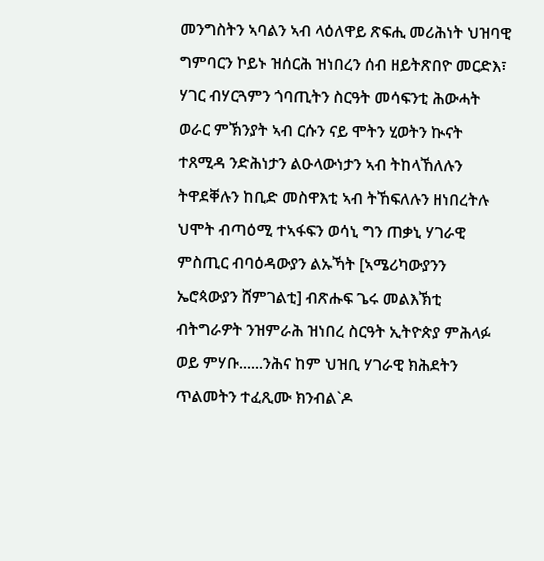መንግስትን ኣባልን ኣብ ላዕለዋይ ጽፍሒ መሪሕነት ህዝባዊ ግምባርን ኮይኑ ዝሰርሕ ዝነበረን ሰብ ዘይትጽበዮ መርድእ፣ ሃገር ብሃርጓምን ጎባጢትን ስርዓት መሳፍንቲ ሕውሓት ወራር ምኽንያት ኣብ ርሱን ናይ ሞትን ሂወትን ኲናት ተጸሚዳ ንድሕነታን ልዑላውነታን ኣብ ትከላኸለሉን ትዋደቐሉን ከቢድ መስዋእቲ ኣብ ትኸፍለሉን ዘነበረትሉ ህሞት ብጣዕሚ ተኣፋፍን ወሳኒ ግን ጠቃኒ ሃገራዊ ምስጢር ብባዕዳውያን ልኡኻት [ኣሜሪካውያንን ኤሮጳውያን ሸምገልቲ] ብጽሑፍ ጌሩ መልእኽቲ ብትግራዎት ንዝምራሕ ዝነበረ ስርዓት ኢትዮጵያ ምሕላፉ ወይ ምሃቡ......ንሕና ከም ህዝቢ ሃገራዊ ክሕደትን ጥልመትን ተፈጺሙ ክንብል`ዶ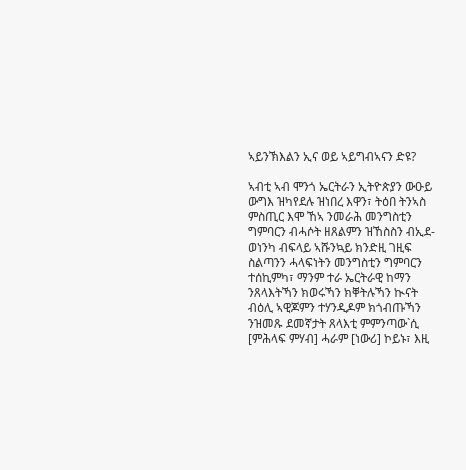ኣይንኽእልን ኢና ወይ ኣይግብኣናን ድዩ?

ኣብቲ ኣብ ሞንጎ ኤርትራን ኢትዮጵያን ውዑይ ውግእ ዝካየደሉ ዝነበረ እዋን፣ ትዕበ ትንኣስ ምስጢር እሞ ኸኣ ንመራሕ መንግስቲን ግምባርን ብሓሶት ዘጸልምን ዝኸስስን ብኢደ-ወነንካ ብፍላይ ኣሹንኳይ ክንድዚ ገዚፍ ስልጣንን ሓላፍነትን መንግስቲን ግምባርን ተሰኪምካ፣ ማንም ተራ ኤርትራዊ ከማን ንጸላእትኻን ክወሩኻን ክቐትሉኻን ኲናት ብዕሊ ኣዊጆምን ተሃንዲዶም ክጎብጡኻን ንዝመጹ ደመኛታት ጸላእቲ ምምንጣው`ሲ [ምሕላፍ ምሃብ] ሓራም [ነውሪ] ኮይኑ፣ እዚ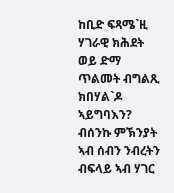ከቢድ ፍጻሜ`ዚ ሃገራዊ ክሕደት ወይ ድማ ጥልመት ብግልጺ ክበሃል`ዶ ኣይግባእን? ብሰንኩ ምኽንያት ኣብ ሰብን ንብረትን ብፍላይ ኣብ ሃገር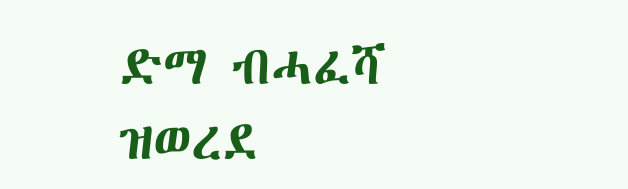ድማ ብሓፈሻ ዝወረደ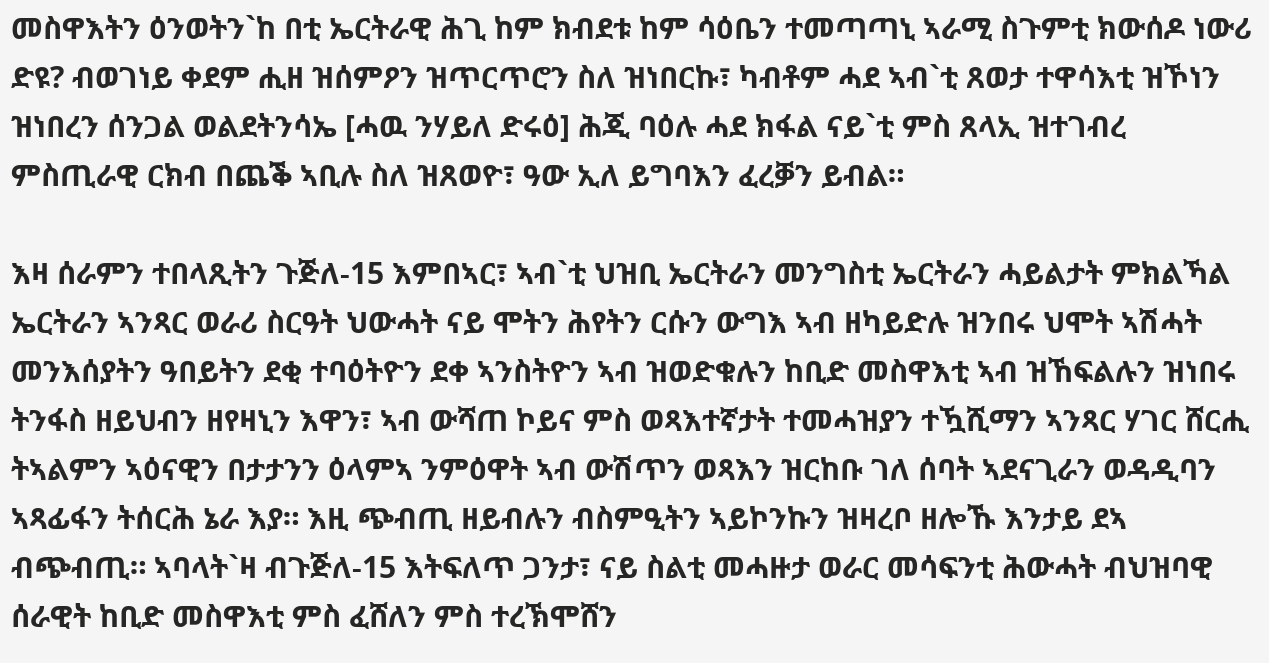መስዋእትን ዕንወትን`ከ በቲ ኤርትራዊ ሕጊ ከም ክብደቱ ከም ሳዕቤን ተመጣጣኒ ኣራሚ ስጉምቲ ክውሰዶ ነውሪ ድዩ? ብወገነይ ቀደም ሒዘ ዝሰምዖን ዝጥርጥሮን ስለ ዝነበርኩ፣ ካብቶም ሓደ ኣብ`ቲ ጸወታ ተዋሳእቲ ዝኾነን ዝነበረን ሰንጋል ወልደትንሳኤ [ሓዉ ንሃይለ ድሩዕ] ሕጂ ባዕሉ ሓደ ክፋል ናይ`ቲ ምስ ጸላኢ ዝተገብረ ምስጢራዊ ርክብ በጨቕ ኣቢሉ ስለ ዝጸወዮ፣ ዓው ኢለ ይግባእን ፈረቓን ይብል።

እዛ ሰራምን ተበላጺትን ጉጅለ-15 እምበኣር፣ ኣብ`ቲ ህዝቢ ኤርትራን መንግስቲ ኤርትራን ሓይልታት ምክልኻል ኤርትራን ኣንጻር ወራሪ ስርዓት ህውሓት ናይ ሞትን ሕየትን ርሱን ውግእ ኣብ ዘካይድሉ ዝንበሩ ህሞት ኣሽሓት መንእሰያትን ዓበይትን ደቂ ተባዕትዮን ደቀ ኣንስትዮን ኣብ ዝወድቁሉን ከቢድ መስዋእቲ ኣብ ዝኸፍልሉን ዝነበሩ ትንፋስ ዘይህብን ዘየዛኒን እዋን፣ ኣብ ውሻጠ ኮይና ምስ ወጻእተኛታት ተመሓዝያን ተዃሺማን ኣንጻር ሃገር ሸርሒ ትኣልምን ኣዕናዊን በታታንን ዕላምኣ ንምዕዋት ኣብ ውሽጥን ወጻእን ዝርከቡ ገለ ሰባት ኣደናጊራን ወዳዲባን ኣጻፊፋን ትሰርሕ ኔራ እያ። እዚ ጭብጢ ዘይብሉን ብስምዒትን ኣይኮንኩን ዝዛረቦ ዘሎኹ እንታይ ደኣ ብጭብጢ። ኣባላት`ዛ ብጉጅለ-15 እትፍለጥ ጋንታ፣ ናይ ስልቲ መሓዙታ ወራር መሳፍንቲ ሕውሓት ብህዝባዊ ሰራዊት ከቢድ መስዋእቲ ምስ ፈሸለን ምስ ተረኽሞሸን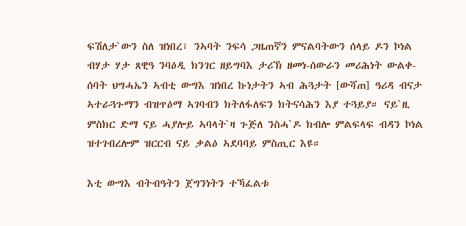ፍሽለታ`ውን ስለ ዝነበረ፣ ንኣባት ንፍሳ ጋዜጠኛን ምናልባትውን ሰላይ ዶን ኮነል ብሃታ ሃታ ጸዊዓ ንባዕዲ ክንገር ዘይግባእ ታሪኽ ዘመነ-ሰውራን መሪሕነት ውልቀ-ሰባት ህግሓኤን ኣብቲ ውግእ ዝነበረ ኩነታትን ኣብ ሕጓታት [ውሻጠ] ዓሪዳ ብናታ ኣተራጓጉማን ብዝጥዕማ ኣገባብን ክትለፋለፍን ክትናሳሕን እያ ተጓይያ። ናይ`ዚ ምስክር ድማ ናይ ሓያሎይ ኣባላት`ዛ ጉጅለ ንስሓ`ዶ ክብሎ ምልፍላፍ ብዳን ኮነል ዝተገብረሎም ዝርርብ ናይ ቃልዕ ኣደባባይ ምስጢር እዩ።

እቲ ውግእ ብትብዓትን ጀግንነትን ተኻፈልቱ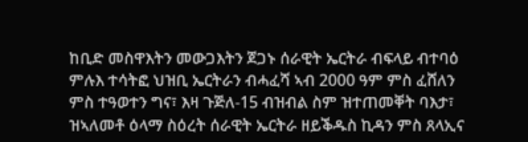ከቢድ መስዋእትን መውጋእትን ጀጋኑ ሰራዊት ኤርትራ ብፍላይ ብተባዕ ምሉእ ተሳትፎ ህዝቢ ኤርትራን ብሓፈሻ ኣብ 2000 ዓም ምስ ፈሸለን ምስ ተዓወተን ግና፣ እዛ ጉጅለ-15 ብዝብል ስም ዝተጠመቐት ባእታ፣ ዝኣለመቶ ዕላማ ስዕረት ሰራዊት ኤርትራ ዘይቕዱስ ኪዳን ምስ ጸላኢና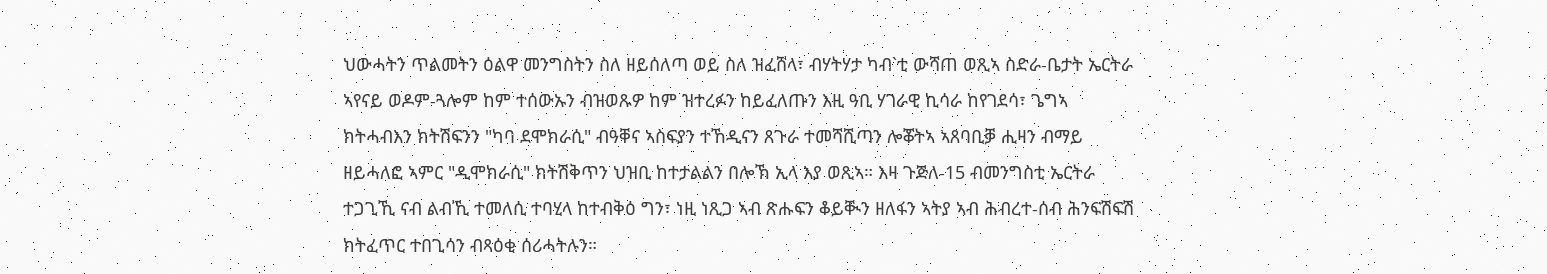ህውሓትን ጥልመትን ዕልዋ መንግስትን ስለ ዘይሰለጣ ወይ ስለ ዝፈሸላ፣ ብሃትሃታ ካብ`ቲ ውሻጠ ወጺኣ ስድራ-ቤታት ኤርትራ ኣየናይ ወዶም-ጓሎም ከም ተሰውኡን ብዝወጹዎ ከም ዝተረፉን ከይፈለጡን እዚ ዓቢ ሃገራዊ ኪሳራ ከየገደሳ፣ ጌግኣ ክትሓብእን ክትሽፍንን "ካባ ደሞክራሲ" ብዓቐና ኣስፍያን ተኸዲናን ጸጉራ ተመሻሺጣን ሎቖትኣ ኣጸባቢቓ ሒዛን ብማይ ዘይሓለፎ ኣምር "ዲሞክራሲ" ክትሽቅጥን ህዝቢ ከተታልልን በሎኽ ኢላ እያ ወጺኣ። እዛ ጉጅለ-15 ብመንግስቲ ኤርትራ ተጋጊኺ ናብ ልብኺ ተመለሲ ተባሂላ ከተብቅዕ ግን፣ ነዚ ነጺጋ ኣብ ጽሑፍን ቆይቚን ዘለፋን ኣትያ ኣብ ሕብረተ-ሰብ ሕንፍሽፍሽ ክትፈጥር ተበጊሳን ብጻዕቂ ሰሪሓትሉን።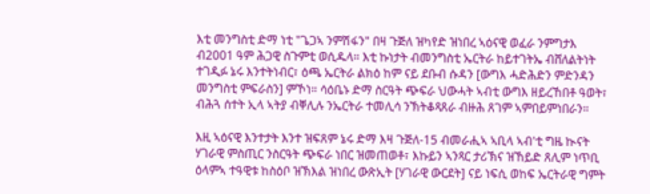እቲ መንግስቲ ድማ ነቲ "ጌጋኣ ንምሽፋን" በዛ ጉጅለ ዝካየድ ዝነበረ ኣዕናዊ ወፈራ ንምግታእ ብ2001 ዓም ሕጋዊ ስጉምቲ ወሲዱላ። እቲ ኩነታት ብመንግስቲ ኤርትራ ከይተገትኤ ብሸለልትነት ተገዲፉ ኔሩ እንተትነብር፣ ዕጫ ኤርትራ ልክዕ ከም ናይ ደቡብ ሱዳን [ውግእ ሓድሕድን ምድንዳን መንግስቲ ምፍራስን] ምኾነ። ሳዕቤኑ ድማ ስርዓት ጭፍራ ህውሓት ኣብቲ ውግእ ዘይረኸበቶ ዓወት፣ ብሕጓ ሰተት ኢላ ኣትያ ብቐሊሉ ንኤርትራ ተመሊሳ ንኽትቆጻጸራ ብዙሕ ጸገም ኣምበይምነበራን።

እዚ ኣዕናዊ እንተታት እንተ ዝፍጸም ኔሩ ድማ እዛ ጉጅለ-15 ብመራሒኣ ኣቢላ ኣብ'ቲ ግዜ ኲናት ሃገራዊ ምስጢር ንስርዓት ጭፍራ ነበር ዝመጠወቶ፣ እኩይን ኣንጻር ታሪኽና ዝኸይድ ጸሊም ነጥቢ ዕላምኣ ተዓዊቱ ከስዕቦ ዝኽእል ዝነበረ ውጽኢት [ሃገራዊ ውርደት] ናይ ነፍሲ ወከፍ ኤርትራዊ ግምት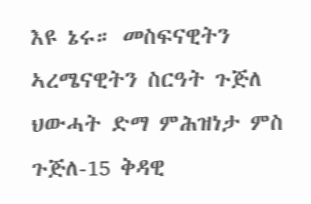እዩ ኔሩ። መስፍናዊትን ኣረሜናዊትን ስርዓት ጉጅለ ህውሓት ድማ ምሕዝነታ ምስ ጉጅለ-15 ቅዳዊ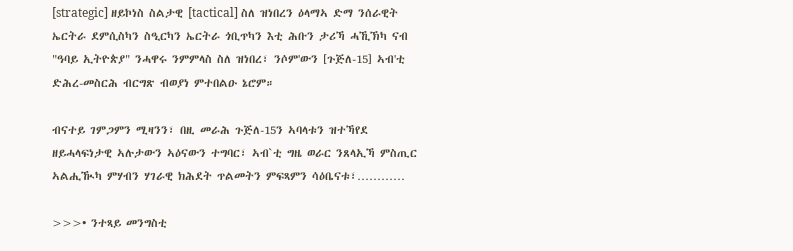[strategic] ዘይኮነስ ስልታዊ [tactical] ስለ ዝነበረን ዕላማኣ ድማ ንሰራዊት ኤርትራ ደምሲስካን ስዒርካን ኤርትራ ጎቢጥካን እቲ ሕቡን ታሪኻ ሓኺኽካ ናብ "ዓባይ ኢትዮጵያ" ንሓዋሩ ንምምላስ ስለ ዝነበረ፣ ንሶም'ውን [ጉጅለ-15] ኣብ'ቲ ድሕረ-መስርሕ ብርግጽ ብወያነ ምተበልዑ ኔሮም።

ብናተይ ገምጋምን ሚዛንን፣ በዚ መራሕ ጉጅለ-15ን ኣባላቱን ዝተኻየደ ዘይሓላፍነታዊ ኣሉታውን ኣዕናውን ተግባር፣ ኣብ`ቲ ግዜ ወራር ንጸላኢኻ ምስጢር ኣልሒዂካ ምሃብን ሃገራዊ ክሕደት ጥልመትን ምፍጻምን ሳዕቤናቱ፣…………

>>>• ንተጻይ መንግስቲ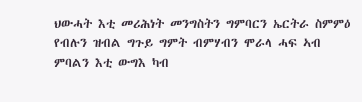ህውሓት እቲ መሪሕነት መንግስትን ግምባርን ኤርትራ ስምምዕ የብሉን ዝብል ግጉይ ግምት ብምሃብን ሞራላ ሓፍ ኣብ ምባልን እቲ ውግእ ካብ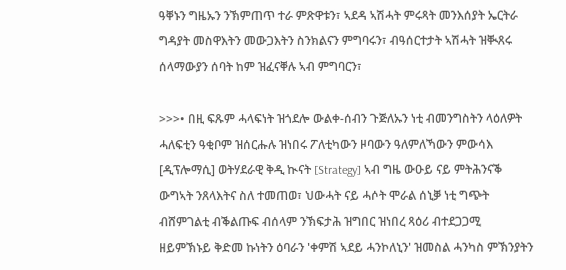ዓቐኑን ግዜኡን ንኽምጠጥ ተራ ምጽዋቱን፣ ኣደዳ ኣሽሓት ምሩጻት መንእሰያት ኤርትራ ግዳያት መስዋእትን መውጋእትን ስንክልናን ምግባሩን፣ ብዓሰርተታት ኣሽሓት ዝቚጸሩ ሰላማውያን ሰባት ከም ዝፈናቐሉ ኣብ ምግባርን፣

>>>• በዚ ፍጹም ሓላፍነት ዝጎደሎ ውልቀ-ሰብን ጉጅለኡን ነቲ ብመንግስትን ላዕለዎት ሓለፍቲን ዓቂቦም ዝሰርሑሉ ዝነበሩ ፖለቲካውን ዞባውን ዓለምለኻውን ምውሳእ [ዲፕሎማሲ] ወትሃደራዊ ቅዲ ኲናት [Strategy] ኣብ ግዜ ውዑይ ናይ ምትሕንናቕ ውግኣት ንጸላእትና ስለ ተመጠወ፣ ህውሓት ናይ ሓሶት ሞራል ሰኒቓ ነቲ ግጭት ብሸምገልቲ ብቕልጡፍ ብሰላም ንኽፍታሕ ዝግበር ዝነበረ ጻዕሪ ብተደጋጋሚ ዘይምኽኑይ ቅድመ ኩነትን ዕባራን 'ቀምሽ ኣደይ ሓንኮለኒን' ዝመስል ሓንካስ ምኽንያትን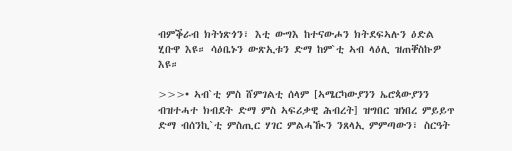ብምቕራብ ክትነጽጎን፣ እቲ ውግእ ከተናውሖን ክትደፍኣሉን ዕድል ሂቡዋ እዩ። ሳዕቤኑን ውጽኢቱን ድማ ከም`ቲ ኣብ ላዕሊ ዝጠቐስኩዎ እዩ።

>>>• ኣብ`ቲ ምስ ሸምገልቲ ሰላም [ኣሜርካውያንን ኤሮጳውያንን ብዝተሓተ ክብደት ድማ ምስ ኣፍሪቃዊ ሕብረት] ዝግበር ዝነበረ ምይይጥ ድማ ብሰንኪ`ቲ ምስጢር ሃገር ምልሓዂን ንጸላኢ ምምጣውን፣ ስርዓት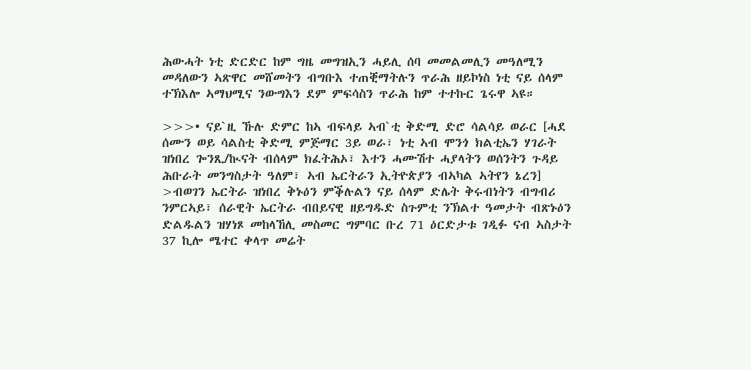ሕውሓት ነቲ ድርድር ከም ግዜ መግዝኢን ሓይሊ ሰባ መመልመሊን መዓለሚን መዳለውን ኣጽዋር መሸመትን ብግቡእ ተጠቒማትሉን ጥራሕ ዘይኮነስ ነቲ ናይ ሰላም ተኽእሎ ኣማህሚና ንውግእን ደም ምፍሳስን ጥራሕ ከም ተተኩር ጌሩዋ ኣዩ።

>>>• ናይ`ዚ ኹሉ ድምር ከኣ ብፍላይ ኣብ`ቲ ቅድሚ ድሮ ሳልሳይ ወራር [ሓደ ሰሙን ወይ ሳልስቲ ቅድሚ ምጅማር 3ይ ወራ፣ ነቲ ኣብ ሞንጎ ክልቲኤን ሃገራት ዝነበረ ጐንጺ/ኲናት ብሰላም ክፈትሕኦ፣ እተን ሓሙሽተ ሓያላትን ወሰንትን ጉዳይ ሕቡራት መንግስታት ዓለም፣ ኣብ ኤርትራን ኢትዮጵያን ብኣካል ኣትየን ኔረን] >ብወገን ኤርትራ ዝነበረ ቅኑዕን ምቕሉልን ናይ ሰላም ድሌት ቅሩብነትን ብግብሪ ንምርኣይ፣ ሰራዊት ኤርትራ ብበይናዊ ዘይግዱድ ስጉምቲ ንኽልተ ዓመታት ብጽኑዕን ድልዱልን ዝሃነጾ መከላኸሊ መስመር ግምባር ቡረ 71 ዕርድታቱ ገዲፉ ናብ ኣስታት 37 ኪሎ ሜተር ቀላጥ መሬት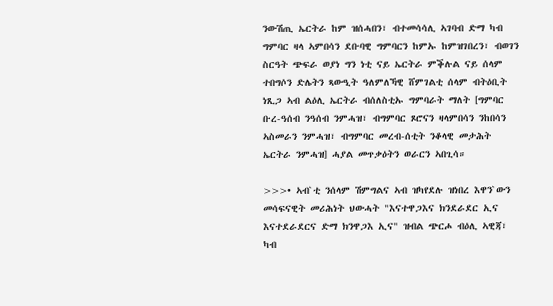ንውሽጢ ኤርትራ ከም ዝሰሓበን፣ ብተመሳሳሊ ኣገባብ ድማ ካብ ግምባር ዛላ ኣምበሳን ደቡባዊ ግምባርን ከምኡ ከምዝገበረን፣ ብወገን ስርዓት ጭፍራ ወያነ ግን ነቲ ናይ ኤርትራ ምቕሉል ናይ ሰላም ተበግሶን ድሌትን ጻውዒት ዓለምለኻዊ ሸምገልቲ ሰላም ብትዕቢት ነጺጋ ኣብ ልዕሊ ኤርትራ ብሰለስቲኡ ግምባራት ማለት [ግምባር ቡረ-ዓሰብ ንዓሰብ ንምሓዝ፣ ብግምባር ጾሮናን ዛላምበሳን ንከበሳን ኣስመራን ንምሓዝ፣ ብግምባር መረብ-ሰቲት ንቆላዊ መታሕት ኤርትራ ንምሓዝ] ሓያል መጥቃዕትን ወራርን ኣበጊሳ።

>>>• ኣብ`ቲ ንሰላም ሽምግልና ኣብ ዝካየደሉ ዝነበረ እዋን`ውን መሳፍናዊት መሪሕነት ህውሓት "እናተዋጋእና ክንደራደር ኢና እናተደራደርና ድማ ክንዋጋእ ኢና" ዝብል ጭርሖ ብዕሊ ኣዊጃ፣ ካብ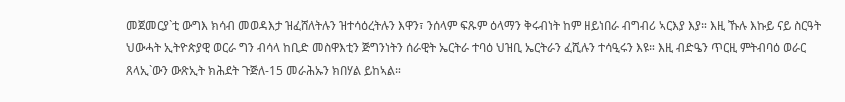መጀመርያ`ቲ ውግእ ክሳብ መወዳእታ ዝፈሸለትሉን ዝተሳዕረትሉን እዋን፣ ንሰላም ፍጹም ዕላማን ቅሩብነት ከም ዘይነበራ ብግብሪ ኣርእያ እያ። እዚ ኹሉ እኩይ ናይ ስርዓት ህውሓት ኢትዮጵያዊ ወርራ ግን ብሳላ ከቢድ መስዋእቲን ጅግንነትን ሰራዊት ኤርትራ ተባዕ ህዝቢ ኤርትራን ፈሺሉን ተሳዒሩን እዩ። እዚ ብድዔን ጥርዚ ምትብባዕ ወራር ጸላኢ`ውን ውጽኢት ክሕደት ጉጅለ-15 መራሕኡን ክበሃል ይከኣል።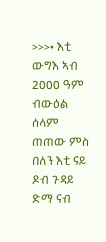>>>• እቲ ውግእ ኣብ 2000 ዓም ብውዕል ሰላም ጠጠው ምስ በለን እቲ ናይ ዶብ ጉዳይ ድማ ናብ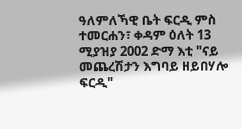ዓለምለኻዊ ቤት ፍርዲ ምስ ተመርሐን፣ ቀዳም ዕለት 13 ሚያዝያ 2002 ድማ እቲ "ናይ መጨረሽታን እግባይ ዘይበሃሎ ፍርዲ"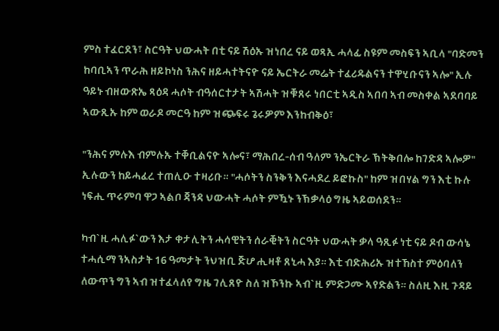ምስ ተፈርደን፣ ስርዓት ህውሓት በቲ ናይ ሽዕኡ ዝነበረ ናይ ወጻኢ ሓላፊ ስዩም መስፍን ኣቢላ "ባድመን ከባቢኣን ጥራሕ ዘይኮነስ ንሕና ዘይሓተትናዮ ናይ ኤርትራ መሬት ተፈሪዱልናን ተዋሂቡናን ኣሎ" ኢሉ ዓይኑ ብዘውጽኤ ጻዕዳ ሓሶት ብዓሰርተታት ኣሽሓት ዝቑጸሩ ነበርቲ ኣዲስ ኣበባ ኣብ መስቀል ኣደባባይ ኣውጺኡ ከም ወራዶ መርዓ ከም ዝጭፍሩ ጌሩዎም እንከብቅዕ፣

"ንሕና ምሉእ ብምሉኡ ተቐቢልናዮ ኣሎና፣ ማሕበረ-ሰብ ዓለም ንኤርትራ ኽትቅበሎ ከገድዳ ኣሎዎ" ኢሉውን ከይሓፈረ ተጠሊዑ ተዛሪቡ። "ሓሶትን ስንቅን እናሓደረ ይፎኩስ" ከም ዝበሃል ግን እቲ ኩሉ ነፍሒ ጥሩምባ ዋጋ ኣልቦ ጃንዳ ህውሓት ሓሶት ምዃኑ ንኽቃላዕ ግዜ ኣይወሰደን።

ካብ`ዚ ሓሊፉ`ውን እታ ቀታሊትን ሓሳዊትን ሰራቒትን ስርዓት ህውሓት ቃላ ዓጺፉ ነቲ ናይ ዶብ ውሳኔ ተሓሲማ ንኣስታት 16 ዓመታት ንህዝቢ ጅሆ ሒዛቶ ጸኒሓ እያ። እቲ ብድሕሪኡ ዝተኸስተ ምዕባለን ለውጥን ግን ኣብ ዝተፈላለየ ግዜ ገሊጸዮ ስለ ዝኾንኩ ኣብ`ዚ ምድጋሙ ኣየድልን። ስለዚ እዚ ጉዳይ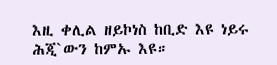እዚ ቀሊል ዘይኮነስ ከቢድ እዩ ነይሩ ሕጂ`ውን ከምኡ እዩ።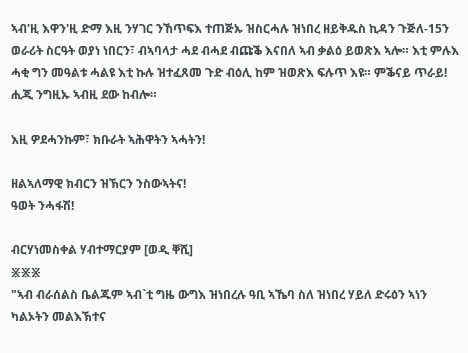ኣብ'ዚ እዋን'ዚ ድማ እዚ ንሃገር ንኸጥፍእ ተጠጅኡ ዝስርሓሉ ዝነበረ ዘይቅዱስ ኪዳን ጉጅለ-15ን ወራሪት ስርዓት ወያነ ነበርን፣ ብኣባላታ ሓደ ብሓደ ብጩቕ እናበለ ኣብ ቃልዕ ይወጽእ ኣሎ። እቲ ምሉእ ሓቂ ግን መዓልቱ ሓልዩ እቲ ኩሉ ዝተፈጸመ ጉድ ብዕሊ ከም ዝወጽእ ፍሉጥ እዩ። ምቕናይ ጥራይ! ሒጂ ንግዚኡ ኣብዚ ደው ከብሎ።

እዚ ዎደሓንኩም፣ ክቡራት ኣሕዋትን ኣሓትን!

ዘልኣለማዊ ክብርን ዝኽርን ንስውኣትና!
ዓወት ንሓፋሽ!

ብርሃነመስቀል ሃብተማርያም [ወዲ ቐሺ]
፠፠፠
"ኣብ ብራሰልስ ቤልጁም ኣብ`ቲ ግዜ ውግእ ዝነበረሉ ዓቢ ኣኼባ ስለ ዝነበረ ሃይለ ድሩዕን ኣነን ካልኦትን መልእኽተና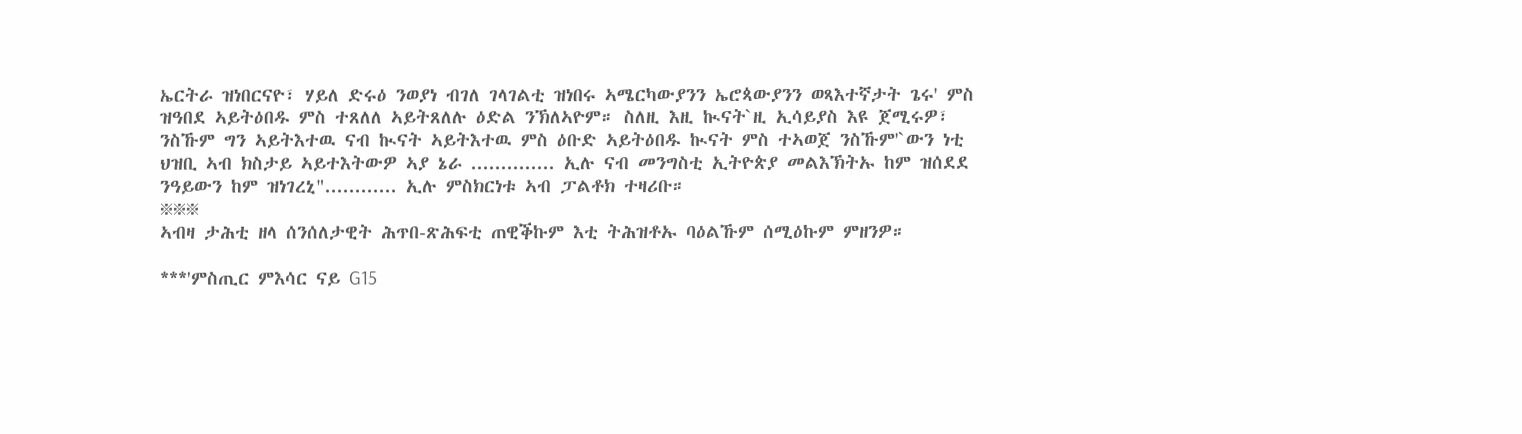ኤርትራ ዝነበርናዮ፣ ሃይለ ድሩዕ ንወያነ ብገለ ገላገልቲ ዝነበሩ ኣሜርካውያንን ኤሮጳውያንን ወጻእተኛታት ጌሩ' ምስ ዝዓበደ ኣይትዕበዱ ምስ ተጸለለ ኣይትጸለሉ ዕድል ንኽለኣዮም። ስለዚ እዚ ኲናት`ዚ ኢሳይያስ እዩ ጀሚሩዎ፣ ንስኹም ግን ኣይትእተዉ ናብ ኲናት ኣይትእተዉ ምስ ዕቡድ ኣይትዕበዱ ኲናት ምስ ተኣወጀ ንስኹም'`ውን ነቲ ህዝቢ ኣብ ክስታይ ኣይተእትውዎ ኣያ ኔራ .............. ኢሉ ናብ መንግስቲ ኢትዮጵያ መልእኽትኡ ከም ዝሰደደ ንዓይውን ከም ዝነገረኒ"............ ኢሉ ምስክርነቱ ኣብ ፓልቶክ ተዛሪቡ።
፠፠፠
ኣብዛ ታሕቲ ዘላ ሰንሰለታዊት ሕጥበ-ጽሕፍቲ ጠዊቕኩም እቲ ትሕዝቶኡ ባዕልኹም ሰሚዕኩም ምዘንዎ።

***'ምስጢር ምእሳር ናይ G15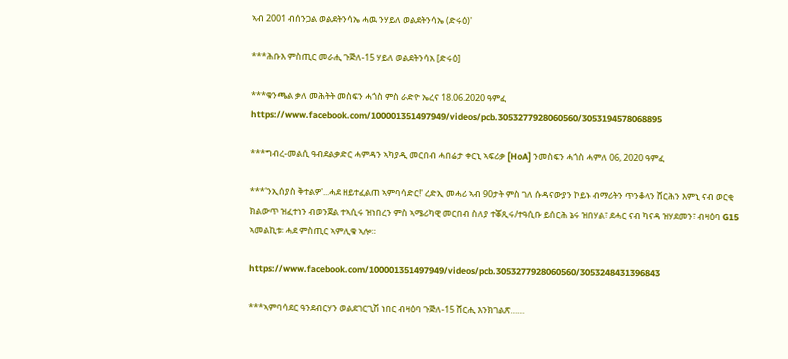ኣብ 2001 ብሰንጋል ወልደትንሳኤ ሓዉ ንሃይለ ወልደትንሳኤ (ድሩዕ)'

***ሕቡእ ምስጢር መራሒ ጉጅለ-15 ሃይለ ወልደትንሳአ [ድሩዕ]

***ቁንጫል ቃለ መሕትት መስፍን ሓጎስ ምስ ራድዮ ኤረና 18.06.2020 ዓምፈ
https://www.facebook.com/100001351497949/videos/pcb.3053277928060560/3053194578068895

***ግብረ-መልሲ ዓብደልቃድር ሓምዳን ኣካያዲ መርበብ ሓበሬታ ቀርኒ ኣፍሪቃ [HoA] ንመስፍን ሓጎስ ሓምለ 06, 2020 ዓምፈ

***'ንኢሰያስ ቅተልዎ'...ሓደ ዘይተፈልጠ ኣምባሳድር!' ረድኢ መሓሪ ኣብ 90ታት ምስ ገለ ሱዳናውያን ኮይኑ ብማሪትን ጥንቆላን ሸርሕን እምኒ ናብ ወርቂ ክልውጥ ዝፈተነን ብወንጀል ተኣሲሩ ዝነበረን ምስ ኣሜሪካዊ መርበብ ስለያ ተቖጺሩ/ተዓሲቡ ይሰርሕ ኔሩ ዝበሃል፣ ደሓር ናብ ካናዳ ዝሃደመን፣ ብዛዕባ G15 ኣመልኪቱ፡ ሓደ ምስጢር ኣምሊቁ ኣሎ።

https://www.facebook.com/100001351497949/videos/pcb.3053277928060560/3053248431396843

***ኣምባሳደር ዓንደብርሃን ወልደገርጊሽ ነበር ብዛዕባ ጉጅለ-15 ሸርሒ እንክገልጽ……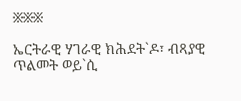፠፠፠

ኤርትራዊ ሃገራዊ ክሕደት`ዶ፣ ብጻያዊ ጥልመት ወይ`ሲ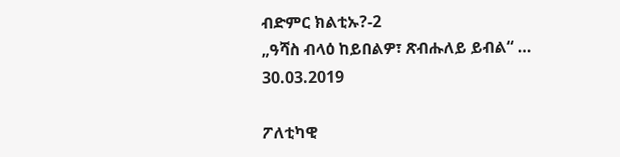ብድምር ክልቲኡ?-2
„ዓሻስ ብላዕ ከይበልዎ፣ ጽብሑለይ ይብል“ …
30.03.2019

ፖለቲካዊ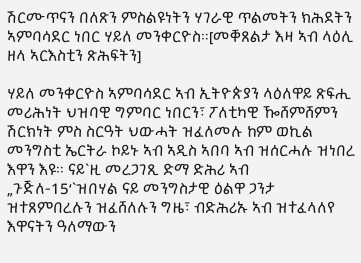ሽርሙጥናን በለጽን ምስልዩነትን ሃገራዊ ጥልመትን ክሕደትን ኣምባሳደር ነበር ሃይለ መንቀርዮስ።[መቐጸልታ እዛ ኣብ ላዕሊ ዘላ ኣርእስቲን ጽሕፍትን]

ሃይለ መንቀርዮስ ኣምባሳደር ኣብ ኢትዮጵያን ላዕለዋይ ጽፍሒ መሪሕነት ህዝባዊ ግምባር ነበርን፣ ፖለቲካዊ ዀሸምሸምን ሽርክነት ምስ ስርዓት ህውሓት ዝፈለመሉ ከም ወኪል መንግስቲ ኤርትራ ኮይኑ ኣብ ኣዲስ ኣበባ ኣብ ዝሰርሓሉ ዝነበረ እዋን እዩ። ናይ`ዚ መረጋገጺ ድማ ድሕሪ ኣብ „ጉጅለ-15‘`ዝበሃል ናይ መንግስታዊ ዕልዋ ጋንታ ዝተጸምበረሉን ዝፈሸለሉን ግዜ፣ ብድሕሪኡ ኣብ ዝተፈላለየ እዋናትን ዓለማውን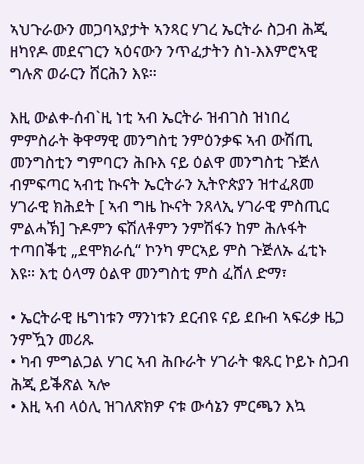ኣህጉራውን መጋባኣያታት ኣንጻር ሃገረ ኤርትራ ስጋብ ሕጂ ዘካየዶ መደናገርን ኣዕናውን ንጥፈታትን ስነ-እእምሮኣዊ ግሉጽ ወራርን ሸርሕን እዩ።

እዚ ውልቀ-ሰብ`ዚ ነቲ ኣብ ኤርትራ ዝብገስ ዝነበረ ምምስራት ቅዋማዊ መንግስቲ ንምዕንቃፍ ኣብ ውሽጢ መንግስቲን ግምባርን ሕቡእ ናይ ዕልዋ መንግስቲ ጉጅለ ብምፍጣር ኣብቲ ኲናት ኤርትራን ኢትዮጵያን ዝተፈጸመ ሃገራዊ ክሕደት [ ኣብ ግዜ ኲናት ንጸላኢ ሃገራዊ ምስጢር ምልሓኽ] ጉዶምን ፍሽለቶምን ንምሽፋን ከም ሕሉፋት ተጣበቕቲ „ደሞክራሲ“ ኮንካ ምርኣይ ምስ ጉጅለኡ ፈቲኑ እዩ። እቲ ዕላማ ዕልዋ መንግስቲ ምስ ፈሸለ ድማ፣

• ኤርትራዊ ዜግነቱን ማንነቱን ደርብዩ ናይ ደቡብ ኣፍሪቃ ዜጋ ንምዃን መሪጹ
• ካብ ምግልጋል ሃገር ኣብ ሕቡራት ሃገራት ቁጹር ኮይኑ ስጋብ ሕጂ ይቕጽል ኣሎ
• እዚ ኣብ ላዕሊ ዝገለጽክዎ ናቱ ውሳኔን ምርጫን እኳ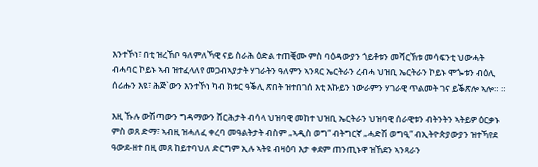እንተኾነ፣ በቲ ዝረኸቦ ዓለምለኻዊ ናይ ስራሕ ዕድል ተጠቒሙ ምስ ባዕዳውያን ጎይቶቱን መሻርኽቱ መሳፍንቲ ህውሓት ብሓባር ኮይኑ ኣብ ዝተፈላለየ መጋብኣያታት ሃገራትን ዓለምን ኣንጻር ኤርትራን ረብሓ ህዝቢ ኤርትራን ኮይኑ ሞጐቱን ብዕሊ ሰሪሑን እዩ፣ ሕጅ`ውን እንተኾነ ካብ ክቱር ዓቕሊ ጽበት ዝተበገሰ እቲ እኩይን ነውራምን ሃገራዊ ጥልመት ገና ይቕጽሎ ኣሎ። ።

እዚ ኹሉ ውሽጣውን ግዳማውን ሸርሕታት ብሳላ ህዝባዊ መከተ ህዝቢ ኤርትራን ህዝባዊ ሰራዊቱን ብትንትን ኣትይዎ ዕርቃኑ ምስ ወጸ ድማ፣ ኣብዚ ዝሓለፈ ቀረባ መዓልትታት ብስም „ኣዲስ ወግ“ ብትግርኛ „ሓድሽ ወግዒ“ ብኢትዮጵያውያን ዝተኻየደ ዓውደ-ዘተ በዚ መጸ ከይተባህለ ድርግም ኢሉ ኣትዩ ብዛዕባ እታ ቀደም ጠንጢኑዋ ዝኸደን ኣንጻራን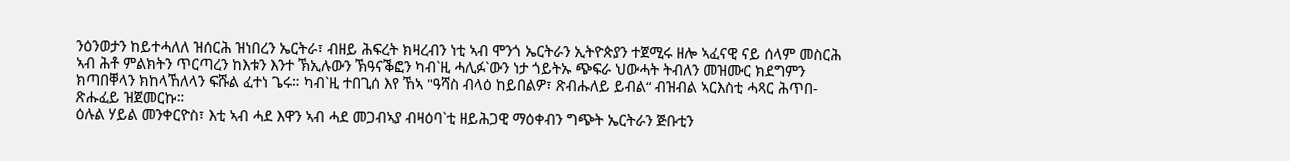ንዕንወታን ከይተሓለለ ዝሰርሕ ዝነበረን ኤርትራ፣ ብዘይ ሕፍረት ክዛረብን ነቲ ኣብ ሞንጎ ኤርትራን ኢትዮጵያን ተጀሚሩ ዘሎ ኣፈናዊ ናይ ሰላም መስርሕ ኣብ ሕቶ ምልክትን ጥርጣረን ከእቱን እንተ ኽኢሉውን ኽዓናቕፎን ካብ`ዚ ሓሊፉ`ውን ነታ ጎይትኡ ጭፍራ ህውሓት ትብለን መዝሙር ክደግምን ክጣበቐላን ክከላኸለላን ፍሹል ፈተነ ጌሩ። ካብ`ዚ ተበጊሰ እየ ኸኣ "ዓሻስ ብላዕ ከይበልዎ፣ ጽብሑለይ ይብል“ ብዝብል ኣርእስቲ ሓጻር ሕጥበ-ጽሑፈይ ዝጀመርኩ።
ዕሉል ሃይል መንቀርዮስ፣ እቲ ኣብ ሓደ እዋን ኣብ ሓደ መጋብኣያ ብዛዕባ`ቲ ዘይሕጋዊ ማዕቀብን ግጭት ኤርትራን ጅቡቲን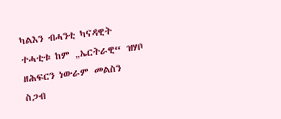ካልእን ብሓንቲ ካናዳዊት ተሓቲቱ ከም „ኤርትራዊ“ ዝሃቦ ዘሕፍርን ነውራም መልስን ስጋብ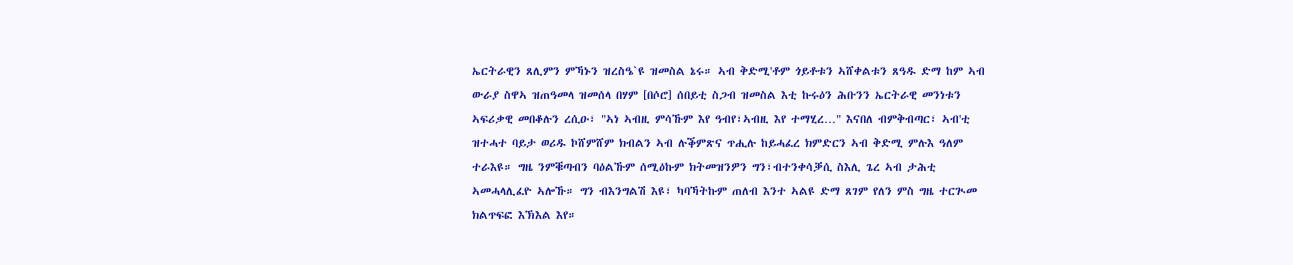ኤርትራዊን ጸሊምን ምኻኑን ዝረስዔ`ዩ ዝመስል ኔሩ። ኣብ ቅድሚ'ቶም ጎይቶቱን ኣሸቀልቱን ጸዓዱ ድማ ከም ኣብ ውራያ ስዋኣ ዝጠዓመላ ዝመሰላ በሃም [በሶሮ] ሰበይቲ ስጋብ ዝመስል እቲ ኩሩዕን ሕቡንን ኤርትራዊ መንነቱን ኣፍሪቃዊ መበቆሉን ረሲዑ፣ "ኣነ ኣብዚ ምሳኹም እየ ዓብየ፣ኣብዚ እየ ተማሂረ…" እናበለ ብምቅብጣር፣ ኣብ'ቲ ዝተሓተ ባይታ ወሪዱ ኮሸምሸም ክብልን ኣብ ሉቕምጽና ጥሒሉ ከይሓፈረ ክምድርን ኣብ ቅድሚ ምሉእ ዓለም ተራእዩ። ግዜ ንምቑጣብን ባዕልኹም ሰሚዕኩም ክትመዝንዎን ግን፣ብተንቀሳቓሲ ስእሊ ጌረ ኣብ ታሕቲ ኣመሓላሊፈዮ ኣሎኹ። ግን ብእንግልሽ እዩ፣ ካባኻትኩም ጠለብ እንተ ኣልዩ ድማ ጸገም የለን ምስ ግዜ ተርጒመ ክልጥፍፎ እኽእል እየ።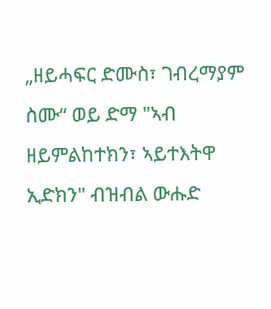„ዘይሓፍር ድሙስ፣ ገብረማያም ስሙ“ ወይ ድማ "ኣብ ዘይምልከተክን፣ ኣይተእትዋ ኢድክን" ብዝብል ውሑድ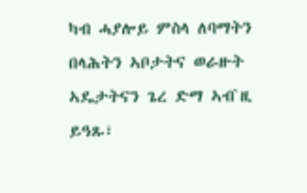ካብ ሓያሎይ ምስላ ለባማትን በላሕትን ኣቦታትና ወራዙት ኣዴታትናን ጌረ ድማ ኣብ`ዚ ይዓጹ፣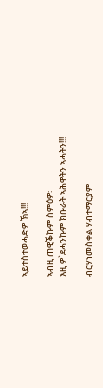ኣይተስተወሓድዎ ኽኣ!!!

ኣብዚ ጠዊቕኩም ስምዕዎ፡
እዚ ዎ`ደሓንኩም ክቡራት ኣሕዋትን ኣሓትን!!!

ብርሃነመስቀል ሃብተማርያም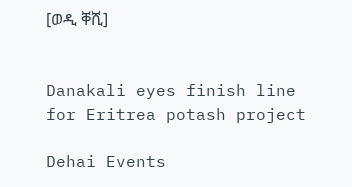[ወዲ ቐሺ]


Danakali eyes finish line for Eritrea potash project

Dehai Events